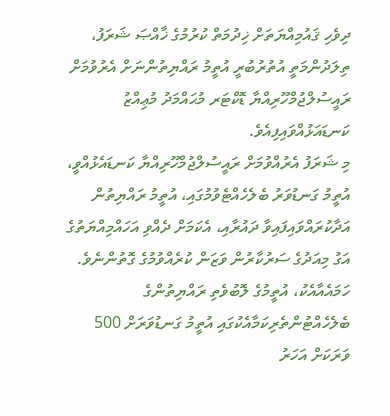ދިވެހި ޤައުމިއްޔަތަށް ޚިދުމަތް ކުރުމުގެ ޚާއްޞަ ޝަރަފު، ތިލަދުންމަތީ އުތުރުބުރީ އުތީމު ރައްޔިތުންނަށް އެރުވުމަށް ރައީސުލްޖުމްހޫރިއްޔާ ޑޮކްޓަރ މުޙައްމަދު މުޢިއްޒު ކަނޑައަޅުއްވައިފިއެވެ.
މި ޝަރަފު އެރުއްވުމަށް ރައީސުލްޖުމްހޫރިއްޔާ ކަނޑައެޅުއްވީ، އުތީމު ގަނޑުވަރު ބެލެހެއްޓެވުމުގައި، އުތީމު ރައްޔިތުން އަދާކުރައްވައިފައިވާ ދައުރާއި، އެކަމަށް ދެއްވި އަހައްމިއްޔަތުގެ އަގު މިއަދުގެ ސަރުކާރުން ވަޒަން ކުރެއްވުމުގެ ގޮތުންނެވެ. ހަމައެއާއެކު، އުތީމުގެ ލޮބުވެތި ރައްޔިތުންގެ ބެލެހެއްޓުންތެރިކަމާއެކުގައި އުތީމު ގަނޑުވަރަށް 500 ވަރަކަށް އަހަރު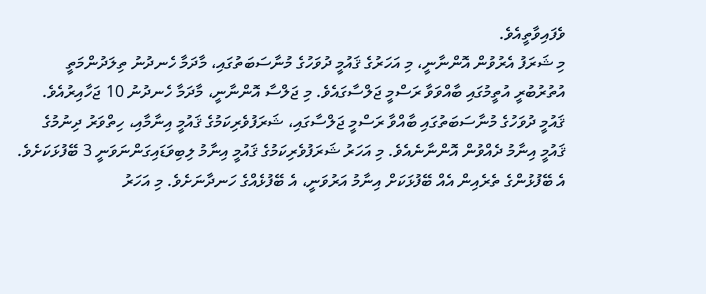ވެފައިވާތީއެވެ.
މި ޝަރަފު އެރުވުން އޮންނާނީ، މި އަހަރުގެ ޤައުމީ ދުވަހުގެ މުނާސަބަތުގައި، މާދަމާ ހެނދުނު ތިލަދުންމަތީ އުތުރުބުރީ އުތީމުގައި ބާއްވަވާ ރަސްމީ ޖަލްސާގައެވެ. މި ޖަލްސާ އޮންނާނީ، މާދަމާ ހެނދުނު 10 ޖަހާއިރުއެވެ.
ޤައުމީ ދުވަހުގެ މުނާސަބަތުގައި ބާއްވާ ރަސްމީ ޖަލްސާގައި، ޝަރަފުވެރިކަމުގެ ޤައުމީ އިނާމާއި، ހިތްވަރު ދިނުމުގެ ޤައުމީ އިނާމު ދެއްވުން އޮންނާނެއެވެ. މި އަހަރު ޝަރަފުވެރިކަމުގެ ޤައުމީ އިނާމު ލިބިވަޑައިގަންނަވަނީ 3 ބޭފުޅަކަށެވެ. އެ ބޭފުޅުންގެ ތެރެއިން އެއް ބޭފުޅަކަށް އިނާމު އަރުވަނީ، އެ ބޭފުޅެއްގެ ހަނދާނަށެވެ. މި އަހަރު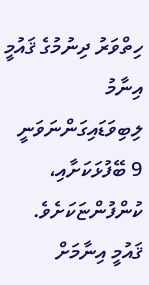ހިތްވަރު ދިނުމުގެ ޤައުމީ އިނާމު ލިބިވަޑައިގަންނަވަނީ 9 ބޭފުޅަކަށާއި، ކުންފުންޏަކަށެވެ.
ޤައުމީ އިނާމަށް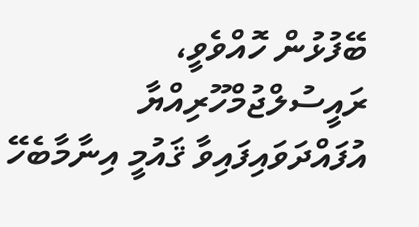ބޭފުޅުން ހޮއްވެވީ، ރައީސުލްޖުމްހޫރިއްޔާ އުފައްދަވައިފައިވާ ޤައުމީ އިނާމާބެހޭ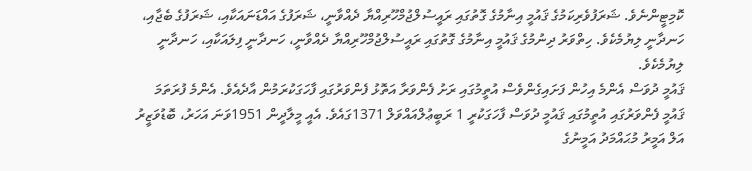ކޮމިޓީންނެވެ. ޝަރަފުވެރިކަމުގެ ޤައުމީ އިނާމުގެ ގޮތުގައި ރައީސުލްޖުމްހޫރިއްޔާ ދެއްވާނީ، ޝަރަފުގެ އައްޑަނައަކާއި، ޝަރަފުގެ ބެޖާއި، ހަނދާނީ ލިޔުމެކެވެ. ހިތްވަރު ދިނުމުގެ ޤައުމީ އިނާމުގެ ގޮތުގައި ރައީސުލްޖުމްހޫރިއްޔާ ދެއްވާނީ، ހަނދާނީ ފިލައަކާއި، ހަނދާނީ ލިޔުމެކެވެ.
ޤައުމީ ދުވަސް އެންމެ އިހުން ފަށައިގެންވެސް އުތީމުގައި ރަށު ފެންވަރާ އަތޮޅު ފެންވަރުގައި ފާހަގަކުރަމުން އާދެއެވެ. އެންމެ ފުރަތަމަ ޤައުމީ ފެންވަރުގައި އުތީމުގައި ޤައުމީ ދުވަސް ފާހަގަކުރީ 1 ރަބީޢުލްއައްވަލް 1371ގައެވެ. އެއީ މީލާދީން 1951ވަނަ އަހަރު، ބޮޑުވަޒީރު އަލް އަމީރު މުޙައްމަދު އަމީނުގެ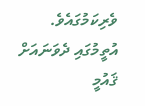ވެރިކަމުގައެވެ.
އުތީމުގައި ދެވަނައަށް ޤައުމީ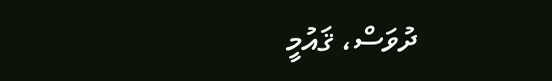ދުވަސް، ޤައުމީ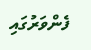ފެންވަރުގައި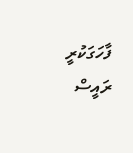ފާހަގަކުރީ ރައީސް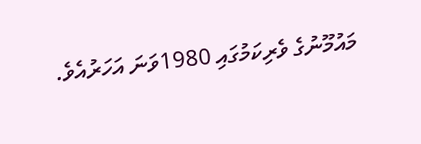މައުމޫނުގެ ވެރިކަމުގައި 1980ވަނަ އަހަރުއެވެ.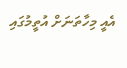އެއީ މިހާތަނަށް އުތީމުގައި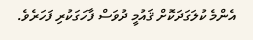އެންމެ ކުލަގަދަކޮށް ޤައުމީ ދުވަސް ފާހަގަކުރި ފަހަރެވެ.